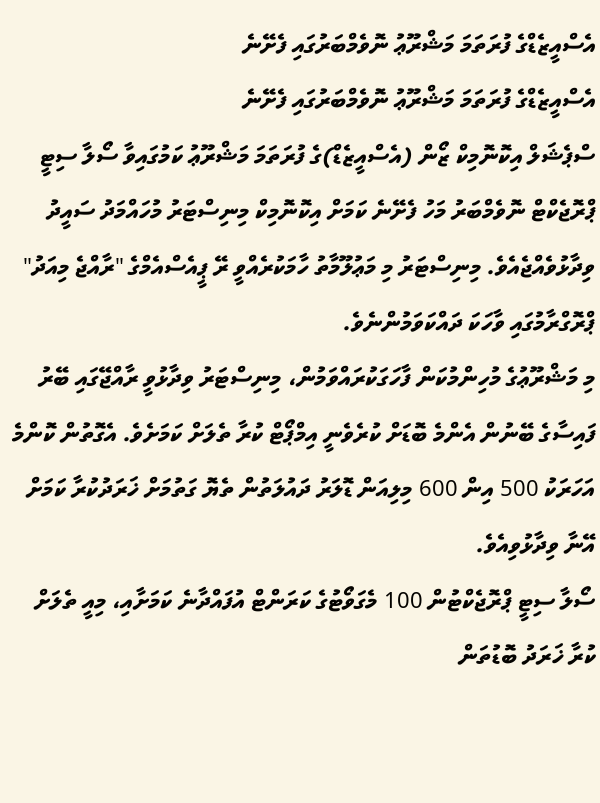އެސްއީޒެޑްގެ ފުރަތަމަ މަޝްރޫޢު ނޮވެމްބަރުގައި ފެށޭނެ
އެސްއީޒެޑްގެ ފުރަތަމަ މަޝްރޫޢު ނޮވެމްބަރުގައި ފެށޭނެ
ސްޕެޝަލް އިކޮނޮމިކް ޒޯން (އެސްއީޒެޑް)ގެ ފުރަތަމަ މަޝްރޫޢު ކަމުގައިވާ ސޯލާ ސިޓީ ޕްރޮޖެކްޓް ނޮވެމްބަރު މަހު ފެށޭނެ ކަމަށް އިކޮނޮމިކް މިނިސްޓަރު މުހައްމަދު ސައީދު ވިދާޅުވެއްޖެއެވެ. މިނިސްޓަރު މި މަޢުލޫމާތު ހާމަކުރެއްވީ ރޭ ޕީއެސްއެމްގެ "ރާއްޖެ މިއަދު" ޕްރޮގްރާމުގައި ވާހަކަ ދައްކަވަމުންނެވެ.
މި މަޝްރޫޢުގެ މުހިންމުކަން ފާހަގަކުރައްވަމުން، މިނިސްޓަރު ވިދާޅުވީ ރާއްޖޭގައި ބޭރު ފައިސާގެ ބޭނުން އެންމެ ބޮޑަށް ކުރެވެނީ އިމްޕޯޓް ކުރާ ތެލަށް ކަމަށެވެ. އެގޮތުން ކޮންމެ އަހަރަކު 500 އިން 600 މިލިއަން ޑޮލަރު ދައުލަތުން ތެޔޮ ގަތުމަށް ޚަރަދުކުރާ ކަމަށް އޭނާ ވިދާޅުވިއެވެ.
ސޯލާ ސިޓީ ޕްރޮޖެކްޓުން 100 މެގަވޯޓުގެ ކަރަންޓް އުފައްދާނެ ކަމަށާއި، މިއީ ތެލަށް ކުރާ ޚަރަދު ބޮޑުތަން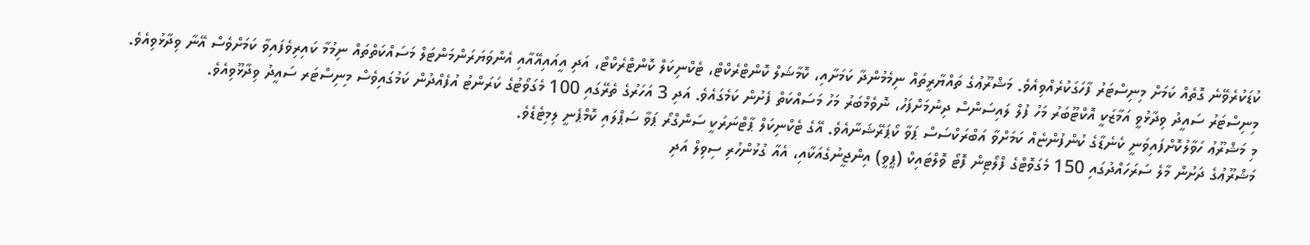ކުޑަކުރެވޭނެ ގޮތެއް ކަމަށް މިނިސްޓަރު ފާހަގަކުރެއްވިއެވެ. މަޝްރޫޢުގެ ތައްޔާރީތައް ނިމެމުންދާ ކަމަށާއި، ކޮމާޝަލް ކޮންޓްރެކްޓް، ޓެކްނިކަލް ކޮންޓްރެކްޓް، އަދި އީއައިއޭއާއި އެންވަޔަރަންމަންޓަލް މަސައްކަތްތައް ނިމުމާ ކައިރިވެފައިވާ ކަމަށްވެސް އޭނާ ވިދާޅުވިއެވެ.
މިނިސްޓަރު ސައީދު ވިދާޅުވީ އަމާޒަކީ އޮކްޓޫބަރު މަހު ފުލް ލައިސަންސް ދިނުމަށްފަހު، ނޮވެމްބަރު މަހު މަސައްކަތް ފެށުން ކަމެގައެވެ. އަދި 3 އަހަރުގެ ތެރޭގައި 100 މެގަވޯޓުގެ ކަރަންޓު އުފެއްދުން ކަމުގައިވެސް މިނިސްޓަރ ސައީދު ވިދާޅޫވިއެވެ.
މި މަޝްރޫޢު ހަވާލުކޮށްފައިވަނީ ކެނެޑާގެ ކުންފުންޏެއް ކަމަށްވާ އަބްރަކްސަސް ޕަވާ ކޯޕަރޭޝަނާއެވެ. އޭގެ ޓެކްނިކަލް ޕާޓްނަރަކީ ސަންގްރޯ ޕަވާ ސަޕްލައި ކޮމްޕެނީ ލިމިޓެޑެވެ.
މަޝްރޫޢުގެ ދަށުން މާލެ ސަރަހައްދުގައި 150 މެގަވޮޓްގެ ފްލޯޓިން ފޮޓޯ ވޮލްޓައިކް (ޕީވީ) އިންޖީނުގެއަކާއި، އެއާ ގުޅުންހުރި ސިވިލް އަދި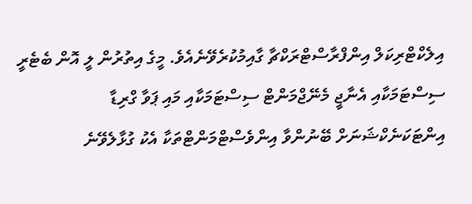އިލެކްޓްރިކަލް އިންފްރާސްޓްރަކްޗާ ގާއިމުކުރެވޭނެއެވެ. މީގެ އިތުރުން ލީ އޮން ބެޓެރީ ސިސްޓަމަކާއި އެނާޖީ މެނޭޖްމަންޓް ސިސްޓަމަކާއި މައި ޕަވާ ގްރިޑާ އިންޓަކަނެކްޝަނަށް ބޭނުންވާ އިންވެސްޓްމަންޓްތަކާ އެކު ގުޅާލެވޭނެ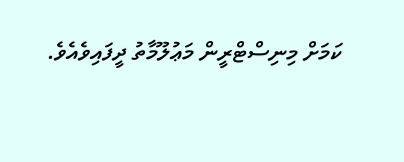ކަމަށް މިނިސްޓްރީން މަޢުލޫމާތު ދީފައިވެއެވެ.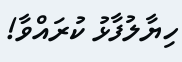ހިޔާލުފާޅު ކުރައްވާ!